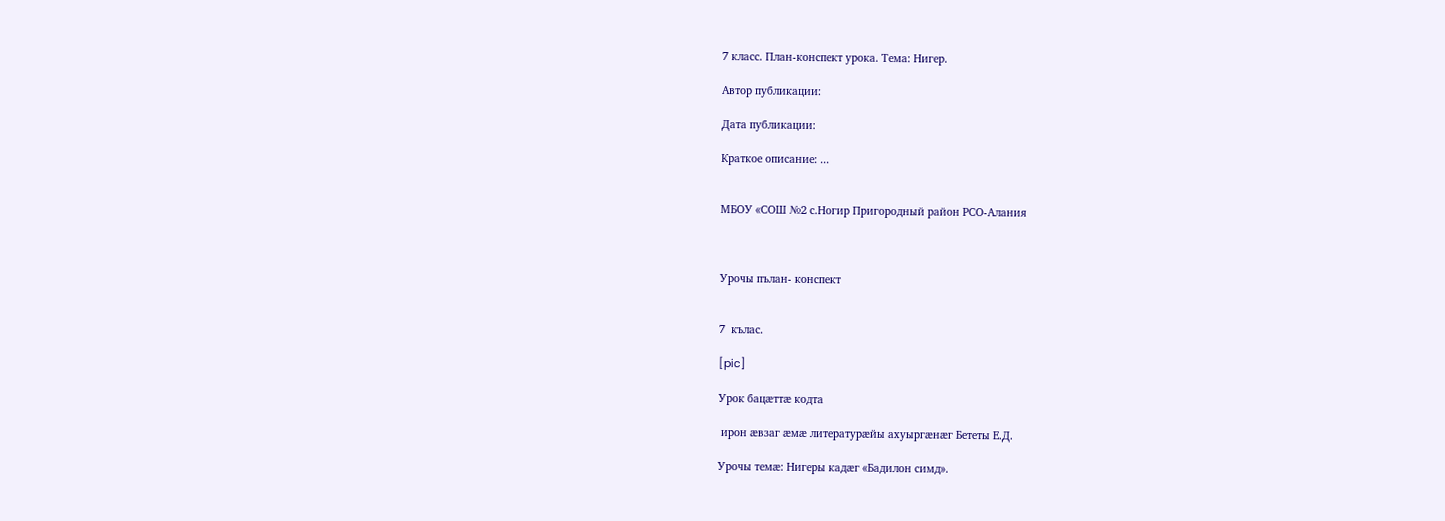7 класс. План-конспект урока. Тема: Нигер.

Автор публикации:

Дата публикации:

Краткое описание: ...


МБОУ «СОШ №2 с.Ногир Пригородный район РСО-Алания



Урочы пълан- конспект


7  кълас.

[pic]

Урок бацæттæ кодта

 ирон æвзаг æмæ литературæйы ахуыргæнæг Бететы Е.Д.

Урочы темæ: Нигеры кадæг «Бадилон симд».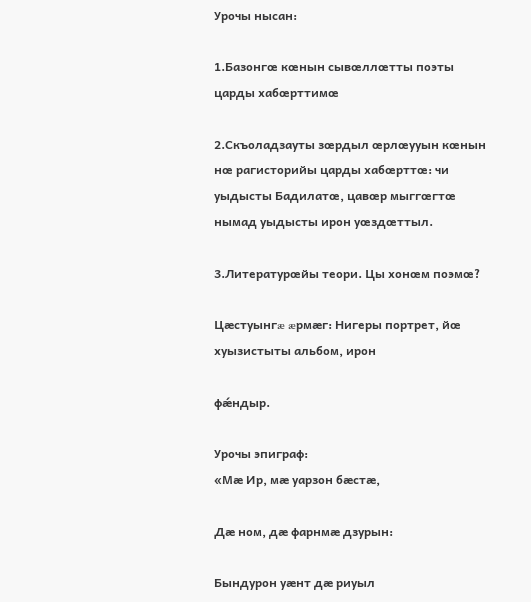Урочы нысан:

1.Базонгœ кœнын сывœллœтты поэты царды хабœрттимœ

2.Скъоладзауты зœрдыл œрлœууын кœнын нœ рагисторийы царды хабœрттœ: чи уыдысты Бадилатœ, цавœр мыггœгтœ нымад уыдысты ирон уœздœттыл.

3.Литературœйы теори. Цы хонœм поэмœ?

Цæстуынгæ æрмæг: Нигеры портрет, йœ хуызистыты альбом, ирон

фǽндыр.

Урочы эпиграф:
«Мæ Ир, мæ уарзон бæстæ,

Дæ ном, дæ фарнмæ дзурын:

Бындурон уæнт дæ риуыл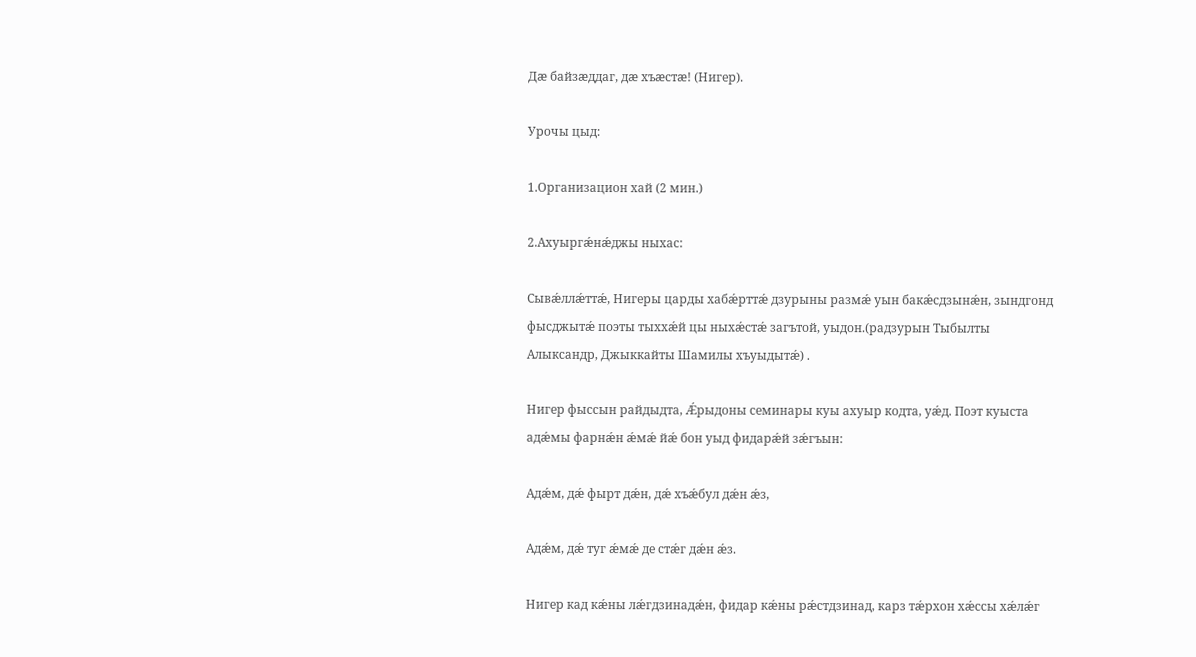Дæ байзæддаг, дæ хъæстæ! (Нигер).

Урочы цыд:

1.Организацион хай (2 мин.)

2.Ахуыргǽнǽджы ныхас:

Сывǽллǽттǽ, Нигеры царды хабǽрттǽ дзурыны размǽ уын бакǽсдзынǽн, зындгонд фысджытǽ поэты тыххǽй цы ныхǽстǽ загътой, уыдон.(радзурын Тыбылты Алыксандр, Джыккайты Шамилы хъуыдытǽ) .

Нигер фыссын райдыдта, Ǽрыдоны семинары куы ахуыр кодта, уǽд. Поэт куыста адǽмы фарнǽн ǽмǽ йǽ бон уыд фидарǽй зǽгъын:

Адǽм, дǽ фырт дǽн, дǽ хъǽбул дǽн ǽз,

Адǽм, дǽ туг ǽмǽ де стǽг дǽн ǽз.

Нигер кад кǽны лǽгдзинадǽн, фидар кǽны рǽстдзинад, карз тǽрхон хǽссы хǽлǽг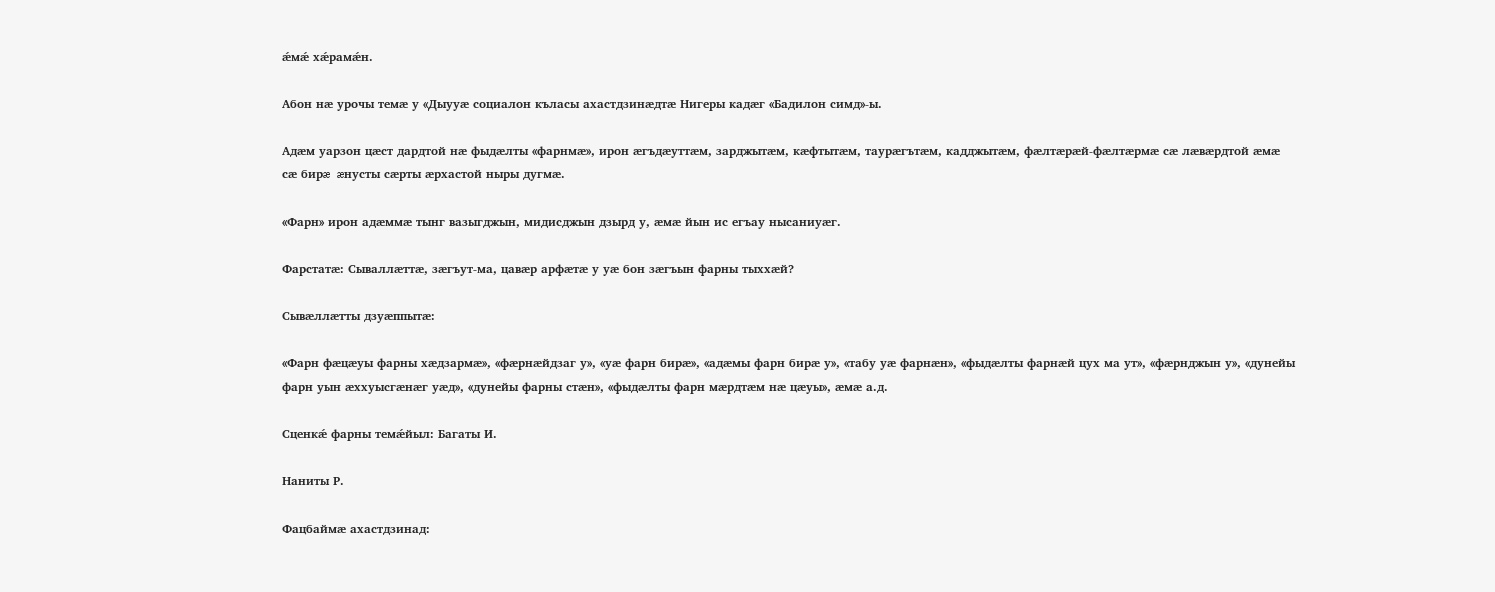ǽмǽ хǽрамǽн.

Абон нæ урочы темæ у «Дыууæ социалон къласы ахастдзинæдтæ Нигеры кадæг «Бадилон симд»-ы.

Адæм уарзон цæст дардтой нæ фыдæлты «фарнмæ», ирон æгъдæуттæм, зарджытæм, кæфтытæм, таурæгътæм, кадджытæм, фæлтæрæй-фæлтæрмæ сæ лæвæрдтой æмæ сæ бирæ æнусты сæрты æрхастой ныры дугмæ.

«Фарн» ирон адæммæ тынг вазыгджын, мидисджын дзырд у, æмæ йын ис егъау нысаниуæг.

Фарстатæ: Сываллæттæ, зæгъут-ма, цавæр арфæтæ у уæ бон зæгъын фарны тыххæй?

Сывæллæтты дзуæппытæ:

«Фарн фæцæуы фарны хæдзармæ», «фæрнæйдзаг у», «уæ фарн бирæ», «адæмы фарн бирæ у», «табу уæ фарнæн», «фыдæлты фарнæй цух ма ут», «фæрнджын у», «дунейы фарн уын æххуысгæнæг уæд», «дунейы фарны стæн», «фыдæлты фарн мæрдтæм нæ цæуы», æмæ а.д.

Сценкǽ фарны темǽйыл: Багаты И.

Наниты Р.

Фацбаймæ ахастдзинад: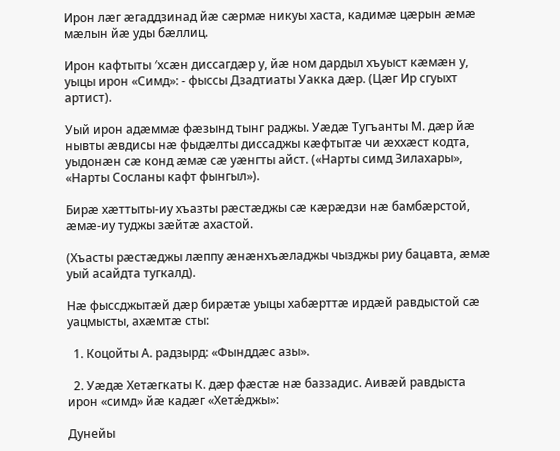Ирон лæг æгаддзинад йæ сæрмæ никуы хаста, кадимæ цæрын æмæ мæлын йæ уды бæллиц.

Ирон кафтыты ′хсæн диссагдæр у, йæ ном дардыл хъуыст кæмæн у, уыцы ирон «Симд»: - фыссы Дзадтиаты Уакка дæр. (Цæг Ир сгуыхт артист).

Уый ирон адæммæ фæзынд тынг раджы. Уæдæ Тугъанты М. дæр йæ нывты æвдисы нæ фыдæлты диссаджы кæфтытæ чи æххæст кодта, уыдонæн сæ конд æмæ сæ уæнгты айст. («Нарты симд Зилахары», «Нарты Сосланы кафт фынгыл»).

Бирæ хæттыты-иу хъазты рæстæджы сæ кæрæдзи нæ бамбæрстой, æмæ-иу туджы зæйтæ ахастой.

(Хъасты рæстæджы лæппу æнæнхъæладжы чызджы риу бацавта, æмæ уый асайдта тугкалд).

Нæ фыссджытæй дæр бирæтæ уыцы хабæрттæ ирдæй равдыстой сæ уацмысты, ахæмтæ сты:

  1. Коцойты А. радзырд: «Фынддæс азы».

  2. Уæдæ Хетæгкаты К. дæр фæстæ нæ баззадис. Аивæй равдыста ирон «симд» йæ кадæг «Хетǽджы»:

Дунейы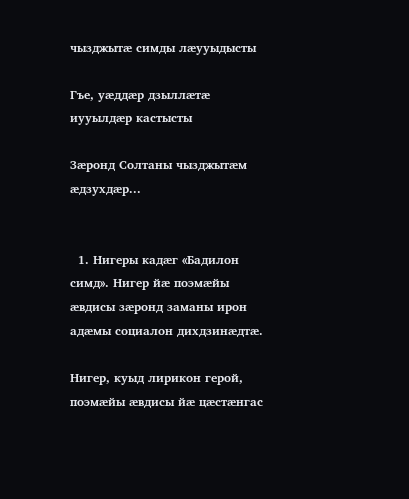чызджытæ симды лæууыдысты

Гъе, уæддæр дзыллæтæ иууылдæр кастысты

Зæронд Солтаны чызджытæм æдзухдæр...


  1. Нигеры кадæг «Бадилон симд». Нигер йæ поэмæйы æвдисы зæронд заманы ирон адæмы социалон дихдзинæдтæ.

Нигер, куыд лирикон герой, поэмæйы æвдисы йæ цæстæнгас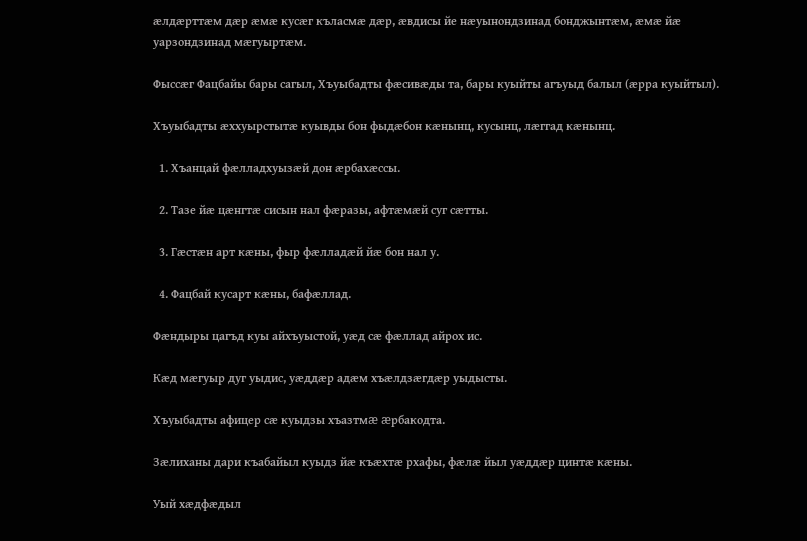æлдæрттæм дæр æмæ кусæг къласмæ дæр, æвдисы йе нæуынондзинад бонджынтæм, æмæ йæ уарзондзинад мæгуыртæм.

Фыссæг Фацбайы бары сагыл, Хъуыбадты фæсивæды та, бары куыйты агъуыд балыл (æрра куыйтыл).

Хъуыбадты æххуырстытæ куывды бон фыдæбон кæнынц, кусынц, лæггад кæнынц.

  1. Хъанцай фæлладхуызæй дон æрбахæссы.

  2. Тазе йæ цæнгтæ сисын нал фæразы, афтæмæй суг сæтты.

  3. Гæстæн арт кæны, фыр фæлладæй йæ бон нал у.

  4. Фацбай кусарт кæны, бафæллад.

Фæндыры цагъд куы айхъуыстой, уæд сæ фæллад айрох ис.

Кæд мæгуыр дуг уыдис, уæддæр адæм хъæлдзæгдæр уыдысты.

Хъуыбадты афицер сæ куыдзы хъазтмæ æрбакодта.

Зæлиханы дари къабайыл куыдз йæ къæхтæ рхафы, фæлæ йыл уæддæр цинтæ кæны.

Уый хæдфæдыл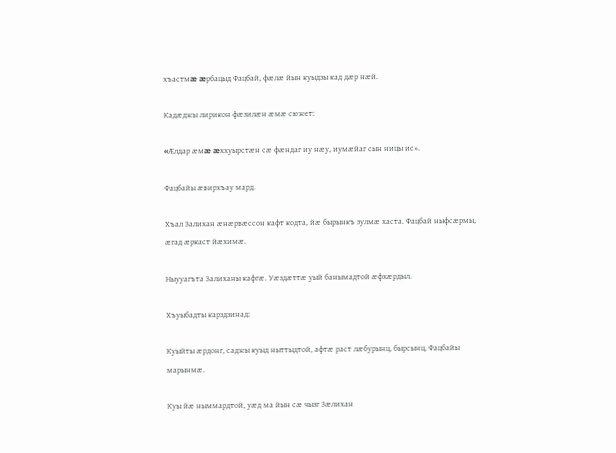хъастмæ æрбацыд Фацбай, фæлæ йын куыдзы кад дæр нæй.

Кадæджы лирикон фæзилæн æмæ сюжет:

«Æлдар æмæ æххуырстæн сæ фæндаг иу нæу, иумæйаг сын ницы ис».

Фацбайы æвирхъау мард.

Хъал Залихан æнæрвæссон кафт кодта, йæ бырынкъ зулмæ хаста. Фацбай ныфсæрмы, æгад æркаст йæхимæ.

Ныууагъта Залиханы кафгæ. Уæздæттæ уый банымадтой æфхæрдыл.

Хъуыбадты карздзинад:

Куыйты æрдонг, саджы куыд ныттыдтой, афтæ раст лæбурынц, бырсынц, Фацбайы марынмæ.

Куы йæ ныммардтой, уæд ма йын сæ чызг Зæлихан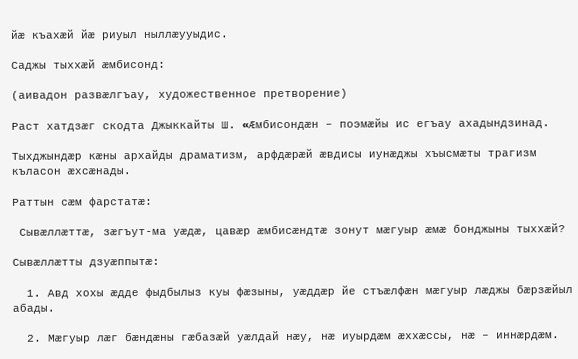йæ къахæй йæ риуыл ныллæууыдис.

Саджы тыххæй æмбисонд:

(аивадон развæлгъау, художественное претворение)

Раст хатдзæг скодта Джыккайты Ш. «Æмбисондæн – поэмæйы ис егъау ахадындзинад.

Тыхджындæр кæны архайды драматизм, арфдæрæй æвдисы иунæджы хъысмæты трагизм къласон æхсæнады.

Раттын сæм фарстатæ:

 Сывæллæттæ, зæгъут-ма уæдæ, цавæр æмбисæндтæ зонут мæгуыр æмæ бонджыны тыххæй?

Сывæллæтты дзуæппытæ:

  1. Авд хохы æдде фыдбылыз куы фæзыны, уæддæр йе стъæлфæн мæгуыр лæджы бæрзæйыл абады.

  2. Мæгуыр лæг бæндæны гæбазæй уæлдай нæу, нæ иуырдæм æххæссы, нæ – иннæрдæм.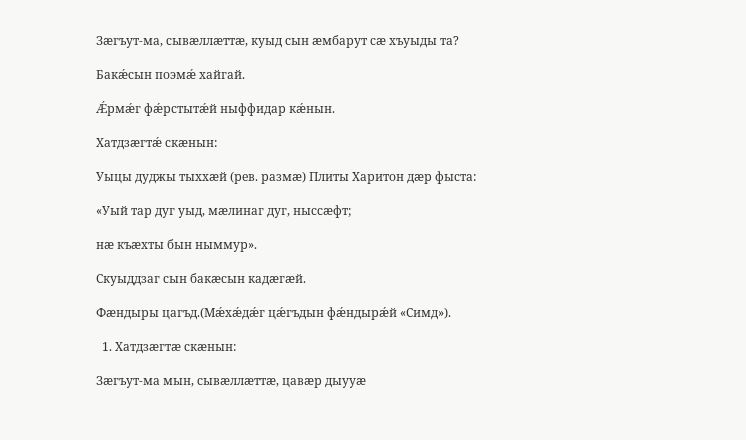Зæгъут-ма, сывæллæттæ, куыд сын æмбарут сæ хъуыды та?

Бакǽсын поэмǽ хайгай.

Ǽрмǽг фǽрстытǽй ныффидар кǽнын.

Хатдзæгтǽ скæнын:

Уыцы дуджы тыххæй (рев. размæ) Плиты Харитон дæр фыста:

«Уый тар дуг уыд, мæлинаг дуг, ныссæфт;

нæ къæхты бын ныммур».

Скуыддзаг сын бакæсын кадæгæй.

Фæндыры цагъд.(Мǽхǽдǽг цǽгъдын фǽндырǽй «Симд»).

  1. Хатдзæгтæ скæнын:

Зæгъут-ма мын, сывæллæттæ, цавæр дыууæ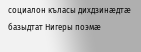социалон къласы дихдзинæдтæ базыдтат Нигеры поэмæ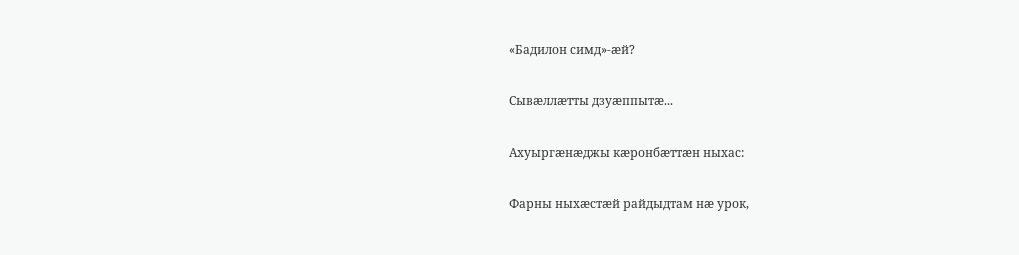«Бадилон симд»-æй?

Сывæллæтты дзуæппытæ...

Ахуыргæнæджы кæронбæттæн ныхас:

Фарны ныхæстæй райдыдтам нæ урок,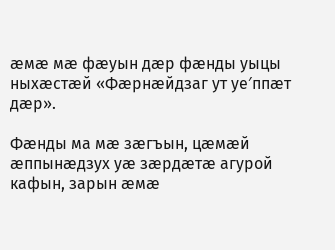æмæ мæ фæуын дæр фæнды уыцы ныхæстæй «Фæрнæйдзаг ут уе′ппæт дæр».

Фæнды ма мæ зæгъын, цæмæй æппынæдзух уæ зæрдæтæ агурой кафын, зарын æмæ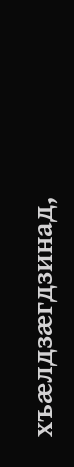хъæлдзæгдзинад,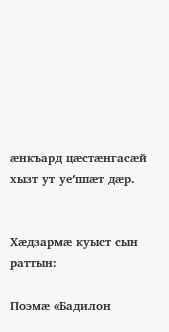æнкъард цæстæнгасæй хызт ут уе′ппæт дæр.


Хæдзармæ куыст сын раттын:

Поэмæ «Бадилон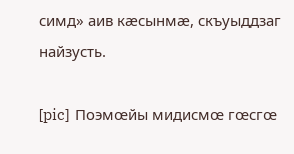симд» аив кæсынмæ, скъуыддзаг найзусть.

[pic]  Поэмœйы мидисмœ гœсгœ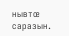нывтœ саразын.